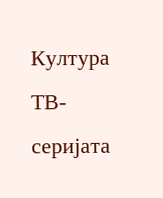Култура
ТВ-серијата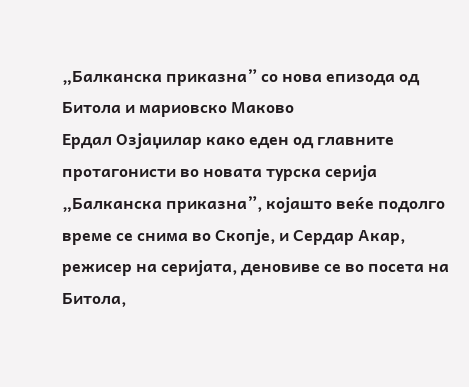„Балканска приказна” со нова епизода од Битола и мариовско Маково
Ердал Озјаџилар како еден од главните протагонисти во новата турска серија „Балканска приказна”, којашто веќе подолго време се снима во Скопје, и Сердар Акар, режисер на серијата, деновиве се во посета на Битола,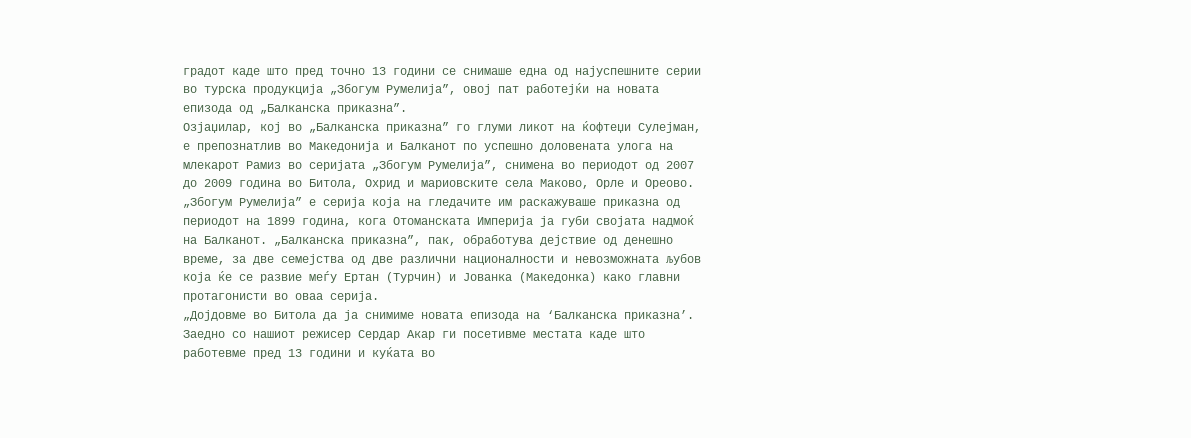градот каде што пред точно 13 години се снимаше една од најуспешните серии во турска продукција „Збогум Румелија”, овој пат работејќи на новата епизода од „Балканска приказна”.
Озјаџилар, кој во „Балканска приказна” го глуми ликот на ќофтеџи Сулејман, е препознатлив во Македонија и Балканот по успешно доловената улога на млекарот Рамиз во серијата „Збогум Румелија”, снимена во периодот од 2007 до 2009 година во Битола, Охрид и мариовските села Маково, Орле и Ореово. „Збогум Румелија” е серија која на гледачите им раскажуваше приказна од периодот на 1899 година, кога Отоманската Империја ја губи својата надмоќ на Балканот. „Балканска приказна”, пак, обработува дејствие од денешно време, за две семејства од две различни националности и невозможната љубов која ќе се развие меѓу Ертан (Турчин) и Јованка (Македонка) како главни протагонисти во оваа серија.
„Дојдовме во Битола да ја снимиме новата епизода на ‘Балканска приказна’. Заедно со нашиот режисер Сердар Акар ги посетивме местата каде што работевме пред 13 години и куќата во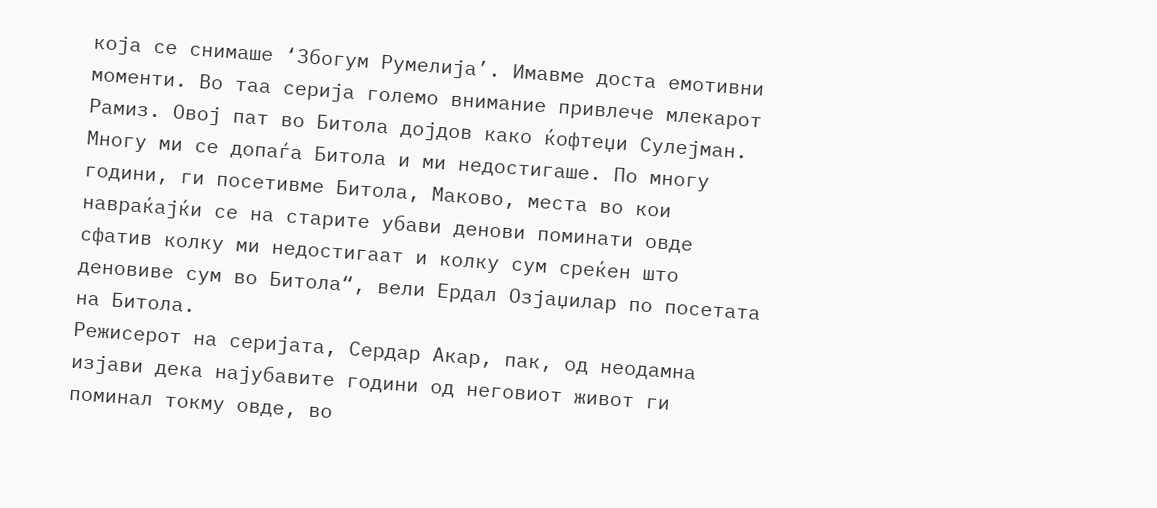која се снимаше ‘Збогум Румелија’. Имавме доста емотивни моменти. Во таа серија големо внимание привлече млекарот Рамиз. Овој пат во Битола дојдов како ќофтеџи Сулејман. Многу ми се допаѓа Битола и ми недостигаше. По многу години, ги посетивме Битола, Маково, места во кои навраќајќи се на старите убави денови поминати овде сфатив колку ми недостигаат и колку сум среќен што деновиве сум во Битола“, вели Ердал Озјаџилар по посетата на Битола.
Режисерот на серијата, Сердар Акар, пак, од неодамна изјави дека најубавите години од неговиот живот ги поминал токму овде, во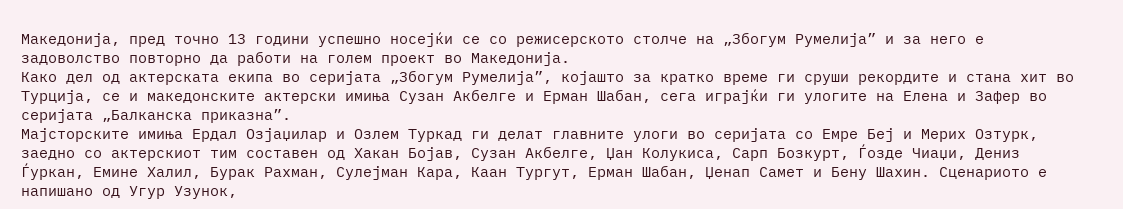Македонија, пред точно 13 години успешно носејќи се со режисерското столче на „Збогум Румелија” и за него е задоволство повторно да работи на голем проект во Македонија.
Како дел од актерската екипа во серијата „Збогум Румелија”, којашто за кратко време ги сруши рекордите и стана хит во Турција, се и македонските актерски имиња Сузан Акбелге и Ерман Шабан, сега играјќи ги улогите на Елена и Зафер во серијата „Балканска приказна”.
Мајсторските имиња Ердал Озјаџилар и Озлем Туркад ги делат главните улоги во серијата со Емре Беј и Мерих Озтурк, заедно со актерскиот тим составен од Хакан Бојав, Сузан Акбелге, Џан Колукиса, Сарп Бозкурт, Ѓозде Чиаџи, Дениз Ѓуркан, Емине Халил, Бурак Рахман, Сулејман Кара, Каан Тургут, Ерман Шабан, Џенап Самет и Бену Шахин. Сценариото е напишано од Угур Узунок,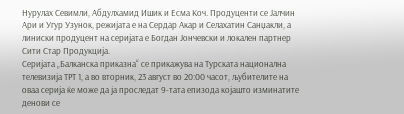Нурулах Севимли, Абдулхамид Ишик и Есма Коч. Продуценти се Јалчин Ари и Угур Узунок, режијата е на Сердар Акар и Селахатин Санџакли, а линиски продуцент на серијата е Богдан Јончевски и локален партнер Сити Стар Продукција.
Серијата „Балканска приказна“ се прикажува на Турската национална телевизија ТРТ 1, а во вторник, 23 август во 20:00 часот, љубителите на оваа серија ќе може да ја проследат 9-тата епизода којашто изминатите денови се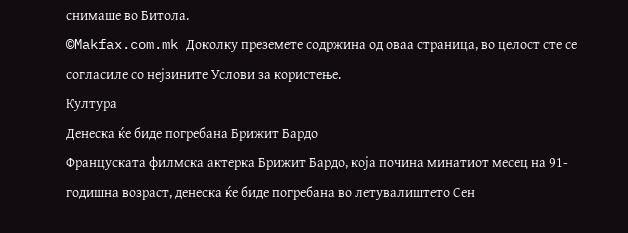снимаше во Битола.
©Makfax.com.mk Доколку преземете содржина од оваа страница, во целост сте се согласиле со нејзините Услови за користење.
Култура
Денеска ќе биде погребана Брижит Бардо
Француската филмска актерка Брижит Бардо, која почина минатиот месец на 91-годишна возраст, денеска ќе биде погребана во летувалиштето Сен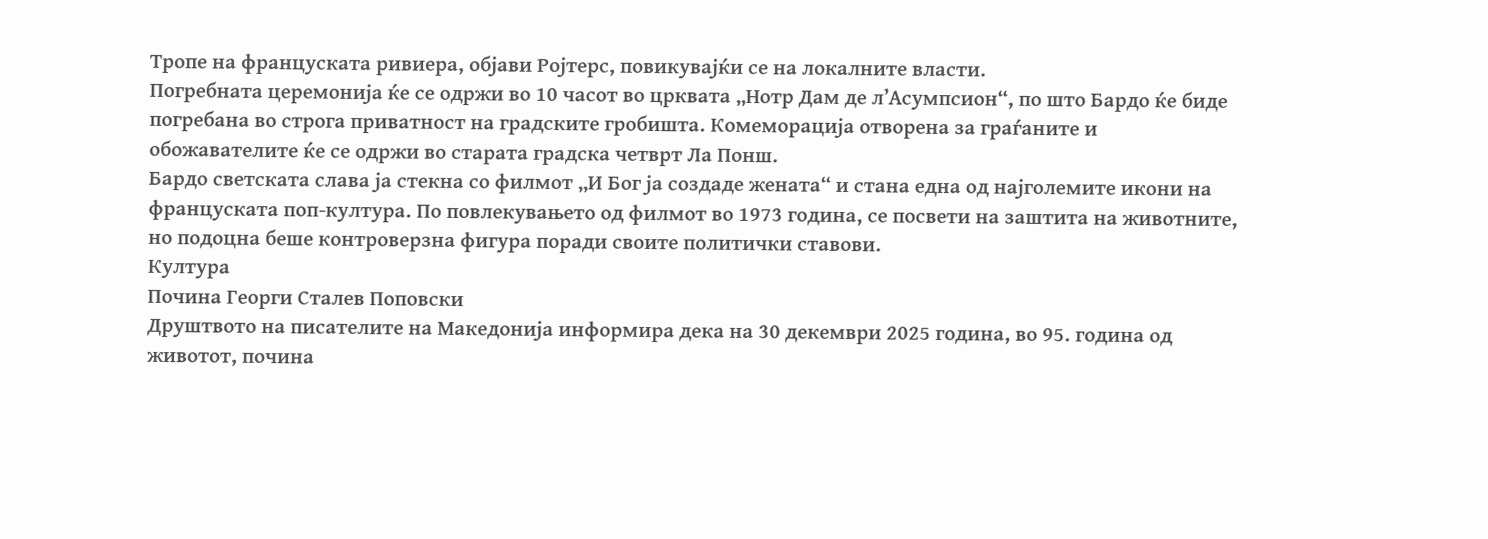Тропе на француската ривиера, објави Ројтерс, повикувајќи се на локалните власти.
Погребната церемонија ќе се одржи во 10 часот во црквата „Нотр Дам де л’Асумпсион“, по што Бардо ќе биде погребана во строга приватност на градските гробишта. Комеморација отворена за граѓаните и обожавателите ќе се одржи во старата градска четврт Ла Понш.
Бардо светската слава ја стекна со филмот „И Бог ја создаде жената“ и стана една од најголемите икони на француската поп-култура. По повлекувањето од филмот во 1973 година, се посвети на заштита на животните, но подоцна беше контроверзна фигура поради своите политички ставови.
Култура
Почина Георги Сталев Поповски
Друштвото на писателите на Македонија информира дека на 30 декември 2025 година, во 95. година од животот, почина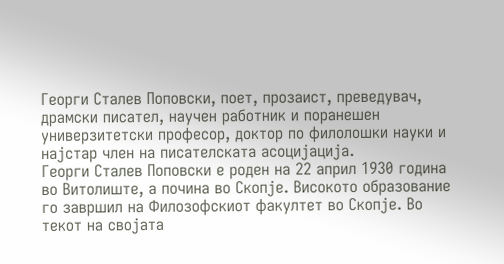Георги Сталев Поповски, поет, прозаист, преведувач, драмски писател, научен работник и поранешен универзитетски професор, доктор по филолошки науки и најстар член на писателската асоцијација.
Георги Сталев Поповски е роден на 22 април 1930 година во Витолиште, а почина во Скопје. Високото образование го завршил на Филозофскиот факултет во Скопје. Во текот на својата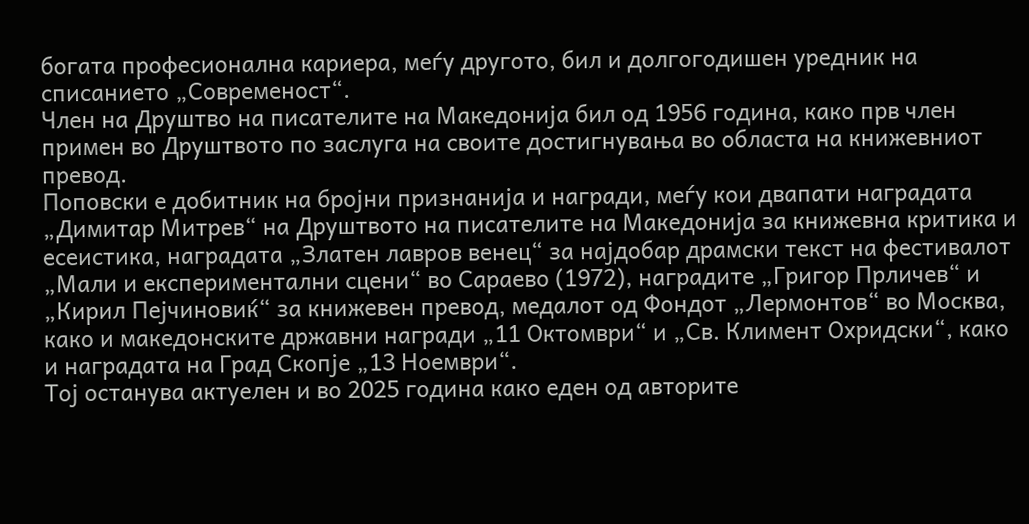богата професионална кариера, меѓу другото, бил и долгогодишен уредник на списанието „Современост“.
Член на Друштво на писателите на Македонија бил од 1956 година, како прв член примен во Друштвото по заслуга на своите достигнувања во областа на книжевниот превод.
Поповски е добитник на бројни признанија и награди, меѓу кои двапати наградата „Димитар Митрев“ на Друштвото на писателите на Македонија за книжевна критика и есеистика, наградата „Златен лавров венец“ за најдобар драмски текст на фестивалот „Мали и експериментални сцени“ во Сараево (1972), наградите „Григор Прличев“ и „Кирил Пејчиновиќ“ за книжевен превод, медалот од Фондот „Лермонтов“ во Москва, како и македонските државни награди „11 Октомври“ и „Св. Климент Охридски“, како и наградата на Град Скопје „13 Ноември“.
Тој останува актуелен и во 2025 година како еден од авторите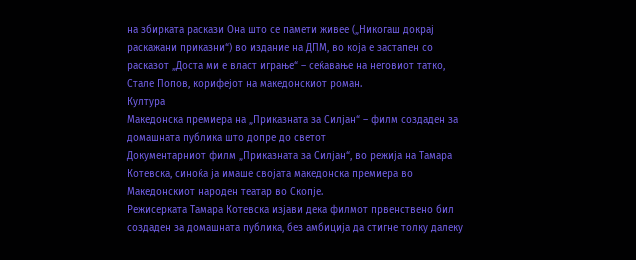на збирката раскази Она што се памети живее („Никогаш докрај раскажани приказни“) во издание на ДПМ, во која е застапен со расказот „Доста ми е власт играње“ – сеќавање на неговиот татко, Стале Попов, корифејот на македонскиот роман.
Култура
Македонска премиера на „Приказната за Силјан“ – филм создаден за домашната публика што допре до светот
Документарниот филм „Приказната за Силјан“, во режија на Тамара Котевска, синоќа ја имаше својата македонска премиера во Македонскиот народен театар во Скопје.
Режисерката Тамара Котевска изјави дека филмот првенствено бил создаден за домашната публика, без амбиција да стигне толку далеку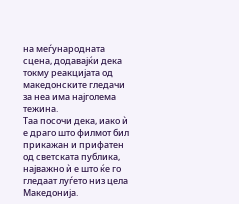на меѓународната сцена, додавајќи дека токму реакцијата од македонските гледачи за неа има најголема тежина.
Таа посочи дека, иако ѝ е драго што филмот бил прикажан и прифатен од светската публика, најважно ѝ е што ќе го гледаат луѓето низ цела Македонија.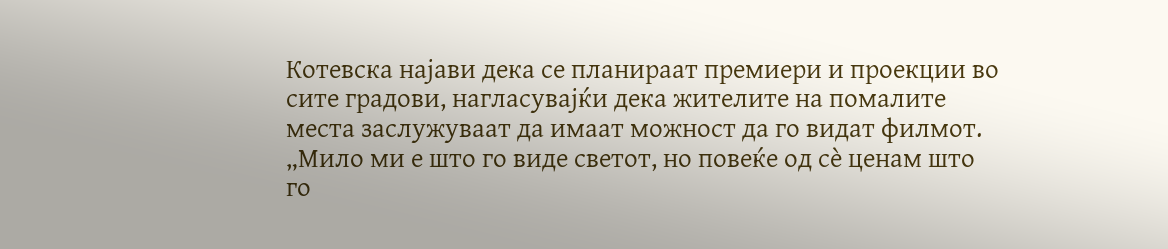Котевска најави дека се планираат премиери и проекции во сите градови, нагласувајќи дека жителите на помалите места заслужуваат да имаат можност да го видат филмот.
„Мило ми е што го виде светот, но повеќе од сè ценам што го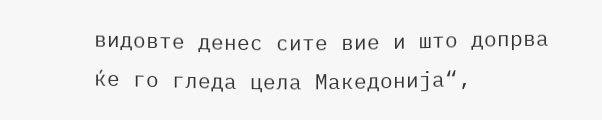видовте денес сите вие и што допрва ќе го гледа цела Македонија“,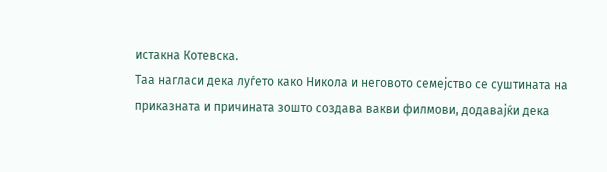истакна Котевска.
Таа нагласи дека луѓето како Никола и неговото семејство се суштината на приказната и причината зошто создава вакви филмови, додавајќи дека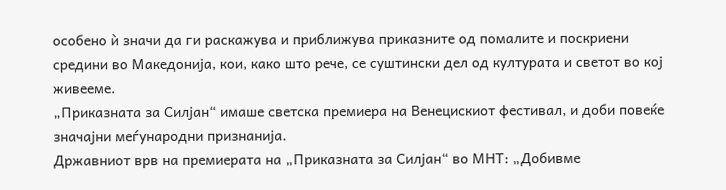особено ѝ значи да ги раскажува и приближува приказните од помалите и поскриени средини во Македонија, кои, како што рече, се суштински дел од културата и светот во кој живееме.
„Приказната за Силјан“ имаше светска премиера на Венецискиот фестивал, и доби повеќе значајни меѓународни признанија.
Државниот врв на премиерата на „Приказната за Силјан“ во МНТ: „Добивме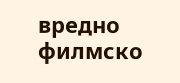вредно филмско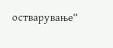остварување“